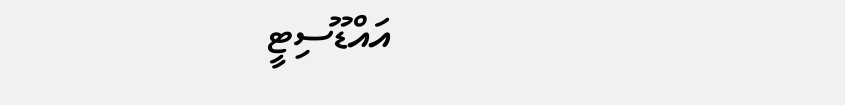އައްޑޫސިޓީ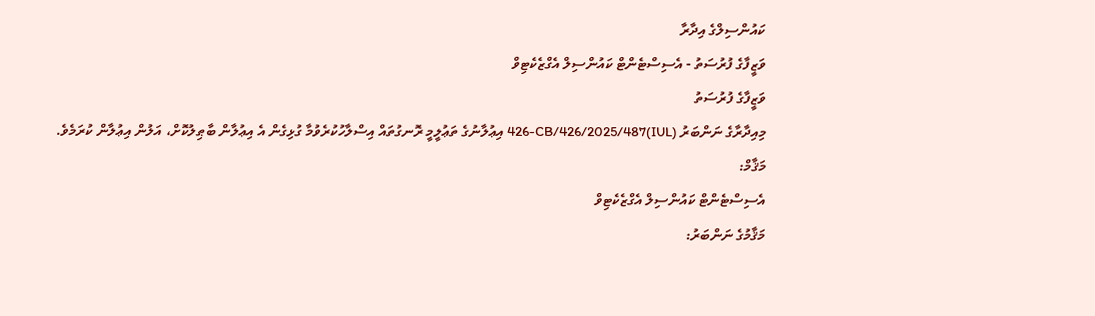ކައުންސިލްގެ އިދާރާ
ވަޒީފާގެ ފުރުސަތު - އެސިސްޓެންޓް ކައުންސިލް އެގްޒެކެޓިވް
ވަޒީފާގެ ފުރުސަތު
މިއިދާރާގެ ނަންބަރު (IUL)426-CB/426/2025/487 އިޢުލާނުގެ ތަޢުލީމީ ރޮނގުތައް އިސްލާހުކުރެވުމާ ގުޅިގެން އެ އިޢުލާން ބާޠިލުކޮށް، އަލުން އިޢުލާން ކުރަމެވެ.
މަޤާމް:
އެސިސްޓެންޓް ކައުންސިލް އެގްޒެކެޓިވް
މަޤާމުގެ ނަންބަރު: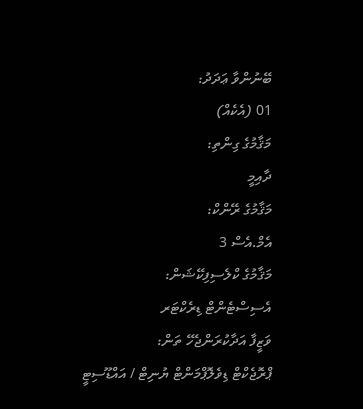ބޭނުންވާ ޢަދަދު:
01 (އެކެއް)
މަޤާމުގެ ގިންތި:
ދާއިމީ
މަޤާމުގެ ރޭންކް:
އެމް.އެސް 3
މަޤާމުގެ ކްލެސިފިކޭޝަން:
އެސިސްޓެންޓް ޑިރެކްޓަރ
ވަޒީފާ އަދާކުރަންޖެހޭ ތަން:
ޕްރޮޖެކްޓް ޑިވެލޮޕްމަންޓް ޔުނިޓް / އައްޑޫސިޓީ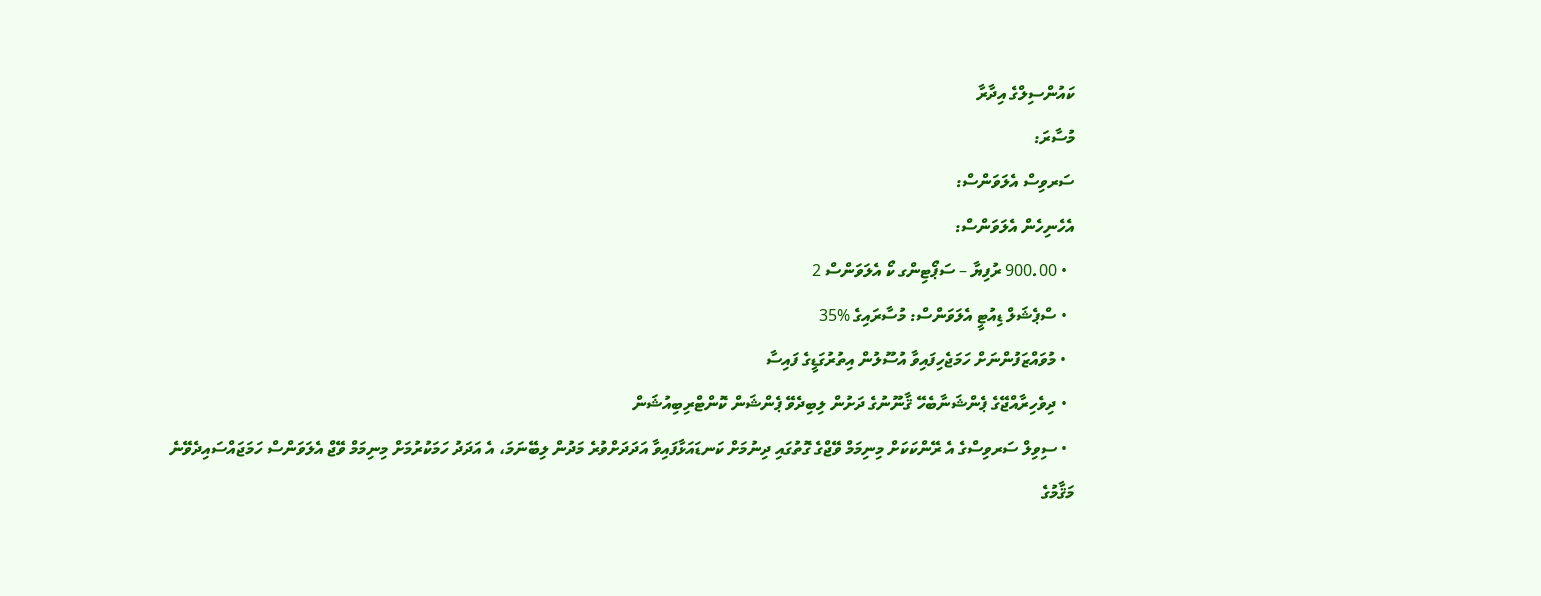ކައުންސިލްގެ އިދާރާ
މުސާރަ:
ސަރވިސް އެލަވަންސް:
އެހެނިހެން އެލަވަންސް:
  • 900.00 ރުފިޔާ – ސަޕޯޓިންގ ކޯ އެލަވަންސް 2
  • ސްޕެޝަލް ޑިއުޓީ އެލަވަންސް: މުސާރައިގެ %35
  • މުވައްޒަފުންނަށް ހަމަޖެހިފައިވާ އުސޫލުން އިތުރުގަޑީގެ ފައިސާ
  • ދިވެހިރާއްޖޭގެ ޕެންޝަނާބެހޭ ޤާނޫނުގެ ދަށުން ލިބިދެވޭ ޕެންޝަން ކޮންޓްރިބިއުޝަން
  • ސިވިލް ސަރވިސްގެ އެ ރޭންކަކަށް މިނިމަމް ވޭޖްގެ ގޮތުގައި ދިނުމަށް ކަނޑައަޅާފައިވާ އަދަދަށްވުރެ މަދުން ލިބޭނަމަ، އެ އަދަދު ހަމަކުރުމަށް މިނިމަމް ވޭޖް އެލަވަންސް ހަމަޖައްސައިދެވޭނެ
މަޤާމުގެ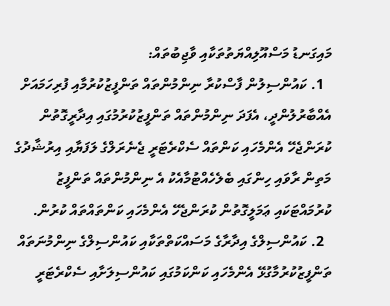މައިގަނޑު މަސްއޫލިއްޔަތުތަކާއި ވާޖިބުތައް:
  1. ކައުންސިލުން ފާސްކުރާ ނިންމުންތައް ތަންފީޒުކުރުމާއި ފުރިހަމައަށް އެއްބާރުލުންދީ، އެފަދަ ނިންމުންތައް ތަންފީޒުކުރުމުގައި އިދާރީގޮތުން ކުރަންޖެހޭ އެންމެހައި ކަންތައް ސެކްރެޓަރީ ޖެނެރަލްގެ ލަފަޔާއި އިރުޝާދުގެ މަތިން ރާވައި ހިންގައި ބެލެހެއްޓުމާއެކު އެ ނިންމުންތައް ތަންފީޒު ކުރުމައްޓަކައި ޢަމަލީގޮތުން ކުރަންޖެހޭ އެންމެހައި ކަންތައްތައް ކުރުން.
  2. ކައުންސިލްގެ އިދާރާގެ މަސައްކަތްތަކާއި ކައުންސިލްގެ ނިންމުނަތައް ތަންފީޒުކުރުމާގުޅޭ އެންމެހައި ކަންކަމުގައި ކައުންސިލަށާއި ސެކްރެޓަރީ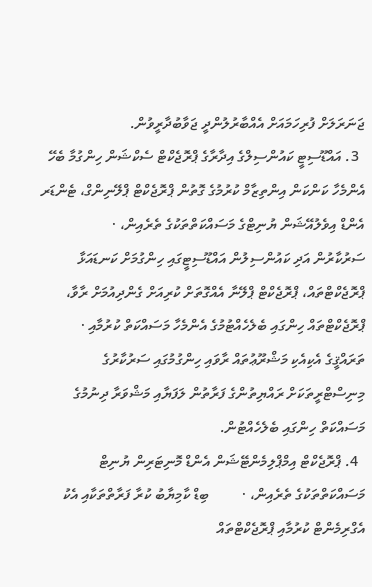ޖަނަރަލަށް ފުރިހަމައަށް އެއްބާރުލުންދީ ޖަވާބުދާރީވުން.
  3. އައްޑޫސިޓީ ކައުންސިލްގެ އިދާރާގެ ޕްރޮޖެކްޓް ސެކްޝަން ހިންގުމާ ބެހޭ އެންމެހާ ކަންކަން އިންތިޒާމް ކުރުމުގެ ގޮތުން ޕްރޮޖެކްޓް ޕްލޭނިންގް، ޓެންޑަރ އެންޑް އިވެލުއޭޝަން ޔުނިޓްގެ މަސައްކަތްތަކުގެ ތެރެއިން، ·         ސަރުކާރުން އަދި ކައުންސިލުން އައްޑޫސިޓީގައި ހިންގުމަށް ކަނޑައަޅާ ޕްރޮޖެކްޓްތައް، ޕްރޮޖެކްޓް ޕްލޭނާ އެއްގޮތަށް ކުރިއަށް ގެންދިއުމަށް ރާވާ، ޕްރޮޖެކްޓްތައް ހިންގައި ބެލެހެއްޓުމުގެ އެންމެހާ މަސައްކަތް ކުރުމާއި ·         ތަރައްޤީގެ އެކިއެކި މަޝްރޫޢުތައް ރާވައި ހިންގުމުގައި ސަރުކާރުގެ މިނިސްޓްރީތަކަށް ރައްޔިތުންގެ ފަރާތުން ލަފަޔާއި މަޝްވަރާ ދިނުމުގެ މަސައްކަތް ހިންގައި ބެލެހެއްޓުން.
  4. ޕްރޮޖެކްޓް އިމްޕްލިމެންޓޭޝަން އެންޑް މޮނިޓަރިން ޔުނިޓް މަސައްކަތްތަކުގެ ތެރެއިން، ·         ބިޑް ކާމިޔާބު ކުރާ ފަރާތްތަކާއި އެކު އެގްރިމެންޓް ކުރުމާއި ޕްރޮޖެކްޓްތައް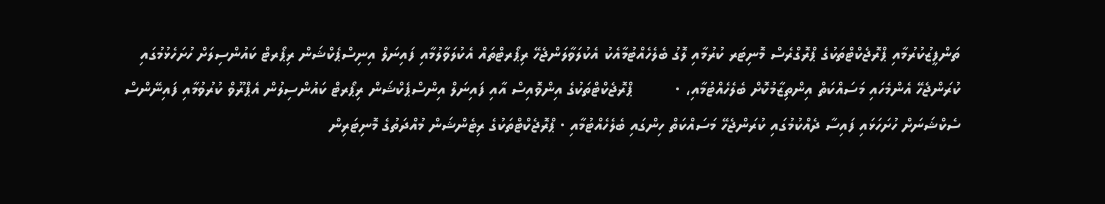ތަންފީޒުކުރުމާއި ޕްރޮޖެކްޓްތަކުގެ ޕްރޮގްރެސް މޮނިޓަރ ކުރުމާއި ލޮގު ބެލެހެއްޓުމާއެކު އެކުލަވާލަންޖެހޭ ރިޕޯރޓްތައް އެކުލަވާލުމާއި ފައިނަލް އިނިސްޕެކްޝަން ރިޕޯރޓް ކައުންސިލަށް ހުށަހެޅުމުގައި ކުރަންޖެހޭ އެންމެހައި މަސައްކަތް އިންތިޒާމުކޮށް ބެލެހެއްޓުމާއި، ·         ޕްރޮޖެކްޓްތަކުގެ އިންވޮއިސް އާއި ފައިނަލް އިންސްޕެކްޝަން ރިޕޯރޓް ކައުންސިލުން އެޕްރޫވް ކުރުވުމާއި ފައިނޭންސް ސެކްޝަނަށް ހުށަހަޅައި ފައިސާ ދެއްކުމުގައި ކުރަންޖެހޭ މަސައްކަތް ހިންގައި ބެލެހެއްޓުމާއި · ޕްރޮޖެކްޓްތަކުގެ ރިޓެންޝަން މުއްދަތުގެ މޮނިޓަރިން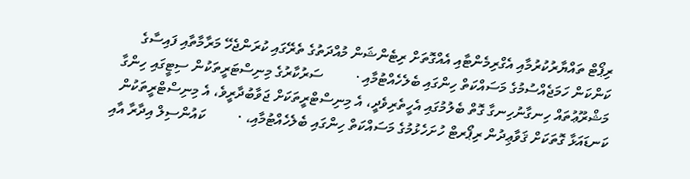ރިޕޯޓް ތައްޔާރުކުރުމާއި އެގްރިމެންޓާއި އެއްގޮތަށް ރިޓެންޝަން މުއްދަތުގެ ތެރޭގައި ކުރަންޖެހޭ މަރާމާތާއި ފައިސާގެ ކަންކަން ހަމަޖެއްސުމުގެ މަސައްކަތް ހިންގައި ބެލެހެއްޓުމާއި ·         ސަރުކާރުގެ މިނިސްޓަރީތަކުން ސިޓީގައި ހިންގާ މަޝްރޫޢުތައް ހިނގާނުހިނގާ ގޮތް ބެލުމުގައި އެހީތެރިވެދީ، އެ މިނިސްޓްރީތަކަށް ޖަވާބުދާރީވެ، އެ މިނިސްޓްރީތަކުން ކަނޑައަޅާ ގޮތަކަށް ޤަވާޢިދުން ރިޕޯރޓް ހުށަހެޅުމުގެ މަސައްކަތް ހިންގައި ބެލެހެއްޓުމާއި، ·         ކައުންސިލް އިދާރާ އާއި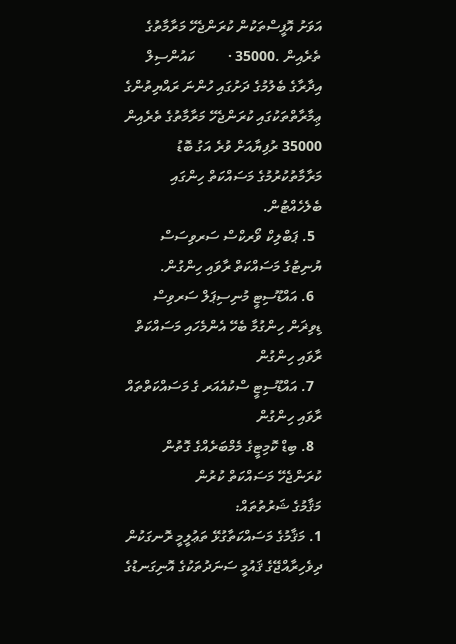އަވަށު އޮފީސްތަކުން ކުރަންޖެހޭ މަރާމާތުގެ ތެރެއިން .35000 ·         ކައުންސިލް އިދާރާގެ ބެލުމުގެ ދަށުގައި ހުންނަ ރައްޔިތުންގެ ޢިމާރާތްތަކުގައި ކުރަންޖެހޭ މަރާމާތުގެ ތެރެއިން 35000 ރުފިޔާއަށް ވުރެ އަގު ބޮޑު މަރާމާތުކުރުމުގެ މަސައްކަތް ހިންގައި ބެލެހެއްޓުން.
  5. ޕަބްލިކް ވޯރކްސް ސަރވިސަސް ޔުނިޓުގެ މަސައްކަތް ރާވައި ހިންގުން.
  6. އައްޑޫސިޓީ މުނިސިޕަލް ސަރވިސް ޑިވިޜަން ހިންގުމާ ބެހޭ އެންމެހައި މަސައްކަތް ރާވައި ހިންގުން
  7. އައްޑޫސިޓީ ސްކުއެއަރ ގެ މަސައްކަތްތައް ރާވައި ހިންގުން
  8. ބިޑް ކޮމިޓީގެ މެމްބަރެއްގެ ގޮތުން ކުރަންޖެހޭ މަސައްކަތް ކުރުން
މަޤާމުގެ ޝަރުތުތައް:
1. މަޤާމުގެ މަސައްކަތާގުޅޭ ތަޢުލީމީ ރޮނގަކުން ދިވެހިރާއްޖޭގެ ޤައުމީ ސަނަދުތަކުގެ އޮނިގަނޑުގެ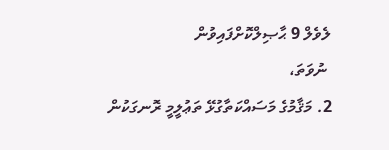ލެވެލް 9 ޙާޞިލްކޮށްފައިވުން
 ނުވަތަ،
2. މަޤާމުގެ މަސައްކަތާގުޅޭ ތަޢުލީމީ ރޮނގަކުން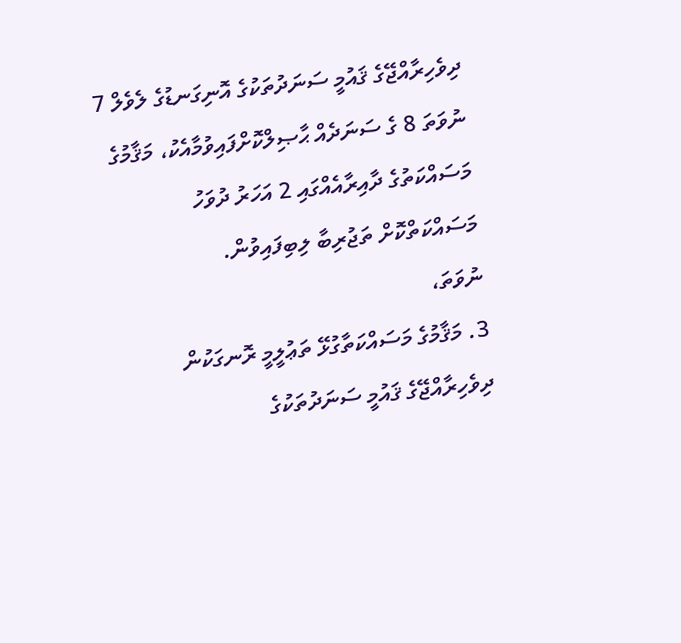ދިވެހިރާއްޖޭގެ ޤައުމީ ސަނަދުތަކުގެ އޮނިގަނޑުގެ ލެވެލް 7 ނުވަތަ 8 ގެ ސަނަދެއް ޙާޞިލްކޮށްފައިވުމާއެކު، މަޤާމުގެ މަސައްކަތުގެ ދާއިރާއެއްގައި 2 އަހަރު ދުވަހު މަސައްކަތްކޮށް ތަޖުރިބާ ލިބިފައިވުން.
ނުވަތަ،
3. މަޤާމުގެ މަސައްކަތާގުޅޭ ތަޢުލީމީ ރޮނގަކުން ދިވެހިރާއްޖޭގެ ޤައުމީ ސަނަދުތަކުގެ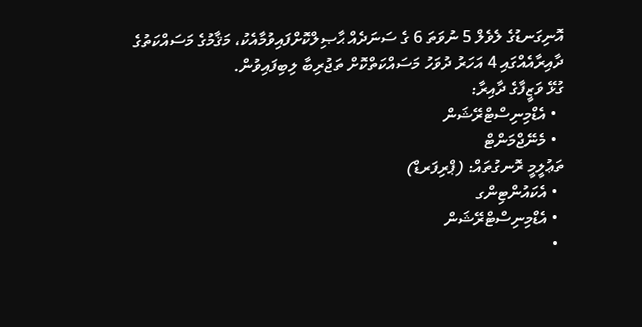އޮނިގަނޑުގެ ލެވެލް 5 ނުވަތަ 6 ގެ ސަނަދެއް ޙާޞިލްކޮށްފައިވުމާއެކު، މަޤާމުގެ މަސައްކަތުގެ ދާއިރާއެއްގައި 4 އަހަރު ދުވަހު މަސައްކަތްކޮށް ތަޖުރިބާ ލިބިފައިވުން.
ގުޅޭ ވަޒީފާގެ ދާއިރާ:
  • އެޑްމިނިސްޓްރޭޝަން
  • މެނޭޖްމަންޓް
ތަޢުލީމީ ރޮނގުތައް: (ޕްރިފަރޑް)
  • އެކައުންޓިންގ
  • އެޑްމިނިސްޓްރޭޝަން
  •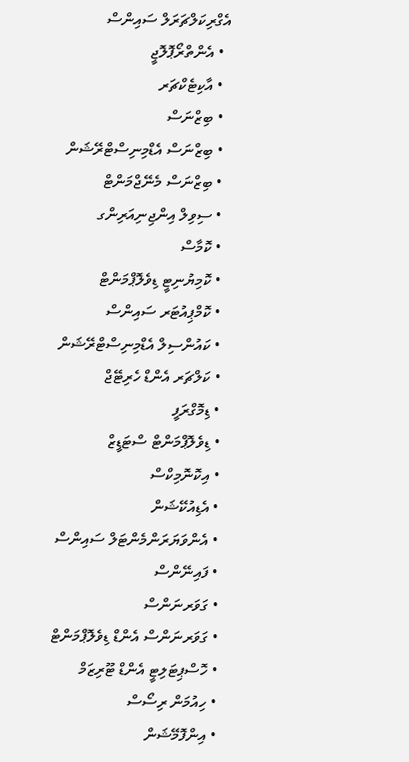އެގްރިކަލްޗަރަލް ސައިންސް
  • އެންތްރޯޕޮލޮޖީ
  • އާކިޓެކްޗަރ
  • ބިޒްނަސް
  • ބިޒްނަސް އެޑްމިނިސްޓްރޭޝަން
  • ބިޒްނަސް މެނޭޖްމަންޓް
  • ސިވިލް އިންޖިނިއަރިންގ
  • ކޮމާސް
  • ކޮމިޔުނިޓީ ޑިވެލޮޕްމަންޓް
  • ކޮމްޕިއުޓަރ ސައިންސް
  • ކައުންސިލް އެޑްމިނިސްޓްރޭޝަން
  • ކަލްޗަރ އެންޑް ހެރިޓޭޖް
  • ޑިމޮގްރަފީ
  • ޑިވެލޮޕްމަންޓް ސްޓަޑީޒް
  • އިކޮނޮމިކްސް
  • އެޑިއުކޭޝަން
  • އެންވަޔަރަންމެންޓަލް ސައިންސް
  • ފައިނޭންސް
  • ގަވަރނަންސް
  • ގަވަރނަންސް އެންޑް ޑިވެލޮޕްމަންޓް
  • ހޮސްޕިޓަލިޓީ އެންޑް ޓޫރިޒަމް
  • ހިއުމަން ރިސޯސް
  • އިންފޮމޭޝަން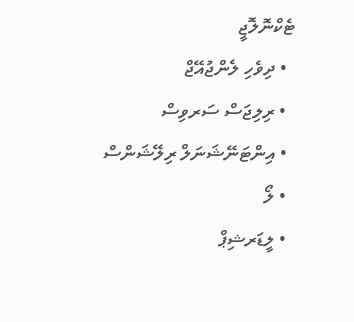ޓެކްނޮލޮޖީ
  • ދިވެހި ލެންޖުއޭޖް
  • ރިލިޖަސް ސަރވިސް
  • އިންޓަނޭޝަނަލް ރިލޭޝަންސް
  • ލޯ
  • ލީޑަރޝިޕް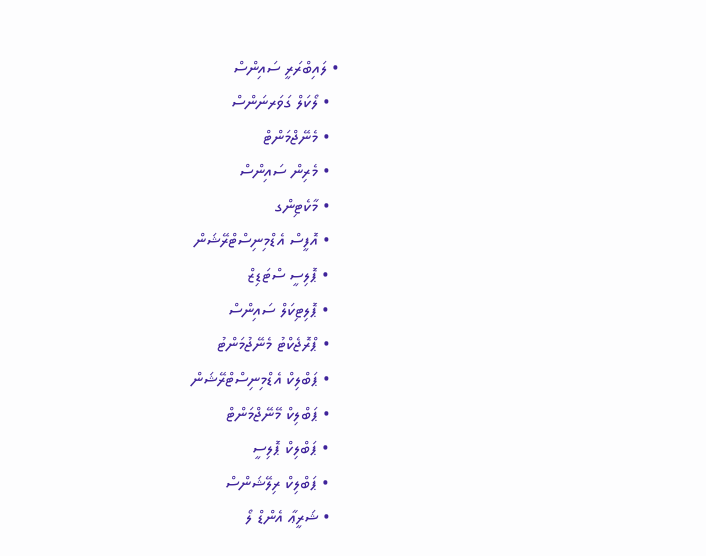• ލައިބްރަރީ ސައިންސް
  • ލޯކަލް ގަވަރނަންސް
  • މެނޭޖްމަންޓް
  • މެރިން ސައިންސް
  • މާކެޓިންގ
  • އޮފީސް އެޑްމިނިސްޓްރޭޝަން
  • ޕޮލިސީ ސްޓަޑިޒް
  • ޕޮލިޓިކަލް ސައިންސް
  • ޕްރޮޖެކްޓު މެނޭޖުމަންޓު
  • ޕަބްލިކް އެޑްމިނިސްޓްރޭޝަން
  • ޕަބްލިކް މޭނޭޖްމަންޓް
  • ޕަބްލިކް ޕޮލިސީ
  • ޕަބްލިކް ރިލޭޝަންސް
  • ޝަރީޢާ އެންޑް ލޯ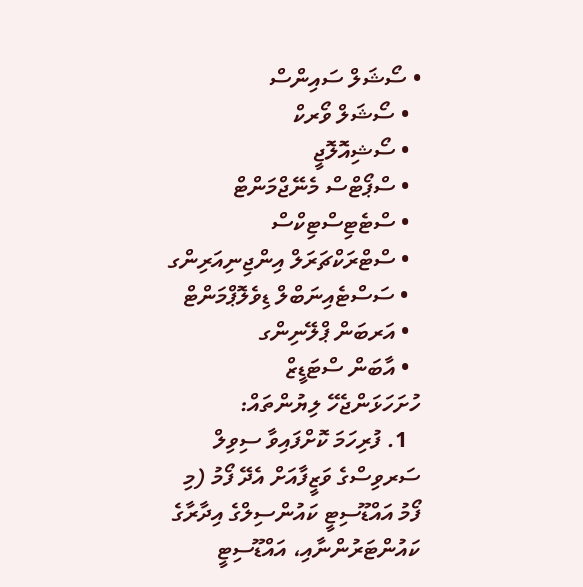• ސޯޝަލް ސައިންސް
  • ސޯޝަލް ވޯރކް
  • ސޯޝިއޮލޮޖީ
  • ސްޕޯޓްސް މެނޭޖްމަންޓް
  • ސްޓެޓިސްޓިކްސް
  • ސްޓްރަކްޗަރަލް އިންޖިނިއަރިންގ
  • ސަސްޓެއިނަބްލް ޑިވެލޮޕްމަންޓް
  • އަރބަން ޕްލޭނިންގ
  • އާބަން ސްޓަޑީޒް
ހުށަހަޅަންޖެހޭ ލިޔުންތައް:
  1. ފުރިހަމަ ކޮށްފައިވާ ސިވިލް ސަރވިސްގެ ވަޒީފާއަށް އެދޭ ފޯމު (މި ފޯމު އައްޑޫސިޓީ ކައުންސިލްގެ އިދާރާގެ ކައުންޓަރުންނާއި، އައްޑޫސިޓީ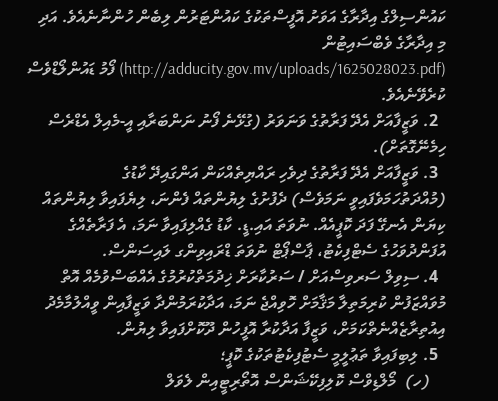ކައުންސިލްގެ އިދާރާގެ އަވަށު އޮފީސްތަކުގެ ކައުންޓަރުން ލިބެން ހުންނާނެއެވެ. އަދި  މި އިދާރާގެ ވެބްސައިޓުން (http://adducity.gov.mv/uploads/1625028023.pdf) ފޯމު ޑައުންލޯޑްވެސް ކުރެވޭނެއެވެ.
  2. ވަޒީފާއަށް އެދޭ ފަރާތުގެ ވަނަވަރު (ގުޅޭނެ ފޯނު ނަންބަރާއި އީ-މެއިލް އެޑްރެސް ހިމެނޭގޮތަށް).
  3. ވަޒީފާއަށް އެދޭ ފަރާތުގެ ދިވެހި ރައްޔިތެއްކަން އަންގައިދޭ ކާޑުގެ (މުއްދަތުހަމަވެފައިވީ ނަމަވެސް) ދެފުށުގެ ލިޔުންތައް ފެންނަ، ލިޔެފައިވާ ލިޔުންތައް ކިޔަން އެނގޭ ފަދަ ކޮޕީއެއް. ނުވަތަ އައި.ޑީ. ކާޑު ގެއްލިފައިވާ ނަމަ، އެ ފަރާތެއްގެ އުފަންދުވަހުގެ ސެޓްފިކެޓު، ޕާސްޕޯޓް ނުވަތަ ޑްރައިވިންގ ލައިސަންސް.
  4. ސިވިލް ސަރވިސްއަށް / ސަރުކާރަށް ޚިދުމަތްކުރުމުގެ އެއްބަސްވުމެއް އޮތް މުވައްޒަފުން ކުރިމަތިލާ މަޤާމަށް ހޮވިއްޖެ ނަމަ، އަދާކުރަމުންދާ ވަޒީފާއިން ވީއްލުމާމެދު އިއުތިރާޒެއްނެތްކަމަށް، ވަޒީފާ އަދާކުރާ އޮފީހުން ދޫކޮށްފައިވާ ލިޔުން.
  5. ލިބިފައިވާ ތަޢުލީމީ ސެޓުފިކެޓުތަކުގެ ކޮޕީ؛
    (ހ)  މޯލްޑިވްސް ކޮލިފިކޭޝަންސް އޮތޯރިޓީއިން ލެވަލް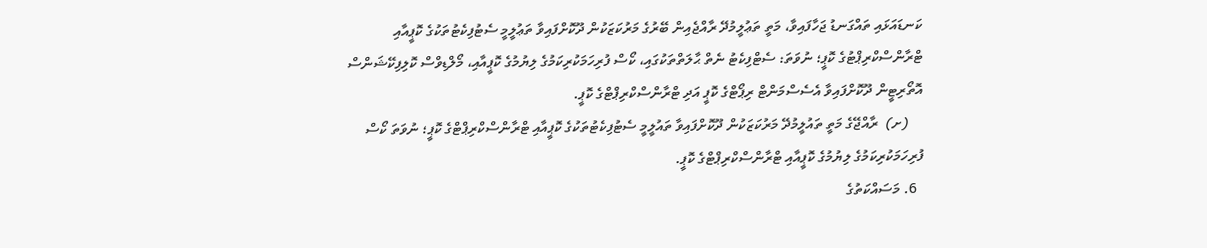ކަނޑައަޅައި ތައްގަނޑު ޖަހާފައިވާ، މަތީ ތަޢުލީމުދޭ ރާއްޖެއިން ބޭރުގެ މަރުކަޒަކުން ދޫކޮށްފައިވާ ތަޢުލީމީ ސެޓުފިކެޓުތަކުގެ ކޮޕީއާއި ޓްރާންސްކްރިޕްޓުގެ ކޮޕީ؛ ނުވަތަ: ސެޓްފިކެޓު ނެތް ޙާލަތްތަކުގައި، ކޯސް ފުރިހަމަކުރިކަމުގެ ލިޔުމުގެ ކޮޕީއާއި، މޯލްޑިވްސް ކޮލިފިކޭޝަންސް އޮތޯރިޓީން ދޫކޮށްފައިވާ އެސެސްމަންޓް ރިޕޯޓްގެ ކޮޕީ އަދި ޓްރާންސްކްރިޕްޓްގެ ކޮޕީ.
    (ށ)  ރާއްޖޭގެ މަތީ ތައުލީމުދޭ މަރުކަޒަކުން ދޫކޮށްފައިވާ ތައުލީމީ ސެޓުފިކެޓުތަކުގެ ކޮޕީއާއި ޓްރާންސްކްރިޕްޓްގެ ކޮޕީ؛ ނުވަތަ ކޯސް ފުރިހަމަކުރިކަމުގެ ލިޔުމުގެ ކޮޕީއާއި ޓްރާންސްކްރިޕްޓްގެ ކޮޕީ.
  6. މަސައްކަތުގެ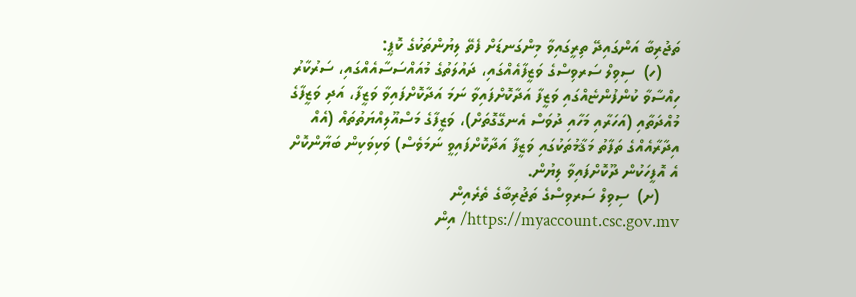ތަޖުރިބާ އަންގައިދޭ ތިރީގައިވާ މިންގަނޑަށް ފެތޭ ލިޔުންތަކުގެ ކޮޕީ:
    (ހ)  ސިވިލް ސަރވިސްގެ ވަޒީފާއެއްގައި، ދައުލަތުގެ މުއައްސަސާއެއްގައި، ސަރުކާރު ހިއްސާވާ ކުންފުންޏެއްގައި ވަޒީފާ އަދާކޮށްފައިވާ ނަމަ އަދާކޮށްފައިވާ ވަޒީފާ، އަދި ވަޒީފާގެ މުއްދަތާއި (އަހަރާއި މަހާއި ދުވަސް އެނގޭގޮތަށް)، ވަޒީފާގެ މަސްއޫލިއްޔަތުތައް (އެއް އިދާރާއެއްގެ ތަފާތު މަޤާމުތަކުގައި ވަޒީފާ އަދާކޮށްފައިވީ ނަމަވެސް) ވަކިވަކިން ބަޔާންކޮށް އެ އޮފީހަކުން ދޫކޮށްފައިވާ ލިޔުން.
    (ށ)  ސިވިލް ސަރވިސްގެ ތަޖުރިބާގެ ތެރެއިން https://myaccount.csc.gov.mv/ އިން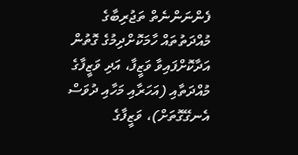ފެންނަންނެތް ތަޖުރިބާގެ މުއްދަތުތައް ހާމަކޮށްދިމުގެ ގޮތުން އަދާކޮށްފައިވާ ވަޒީފާ، އަދި ވަޒީފާގެ މުއްދަތާއި (އަހަރާއި މަހާއި ދުވަސް އެނގޭގޮތަށް)، ވަޒީފާގެ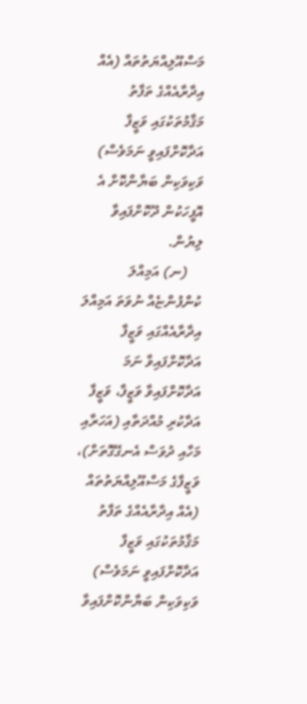މަސްއޫލިއްޔަތުތައް (އެއް އިދާރާއެއްގެ ތަފާތު މަޤާމުތަކުގައި ވަޒީފާ އަދާކޮށްފައިވީ ނަމަވެސް) ވަކިވަކިން ބަޔާންކޮށް އެ އޮފީހަކުން ދޫކޮށްފައިވާ ލިޔުން.
    (ނ) އަމިއްލަ ކުންފުންޏެއް ނުވަތަ އަމިއްލަ އިދާރާއެއްގައި ވަޒީފާ އަދާކޮށްފައިވާ ނަމަ އަދާކޮށްފައިވާ ވަޒީފާ، ވަޒީފާ އަދާކުރި މުއްދަތާއި (އަހަރާއި މަހާއި ދުވަސް އެނގޭގޮތަށް)، ވަޒީފާގެ މަސްއޫލިއްޔަތުތައް (އެއް އިދާރާއެއްގެ ތަފާތު މަޤާމުތަކުގައި ވަޒީފާ އަދާކޮށްފައިވީ ނަމަވެސް) ވަކިވަކިން ބަޔާންކޮށްފައިވާ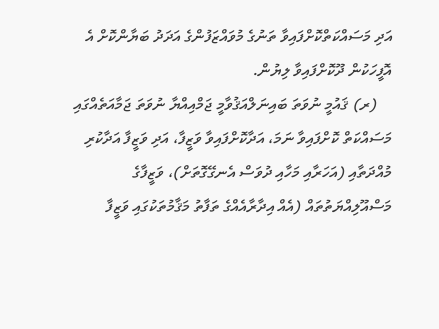އަދި މަސައްކަތްކޮށްފައިވާ ތަނުގެ މުވައްޒަފުންގެ އަދަދު ބަޔާންކޮށް އެ އޮފީހަކުން ދޫކޮށްފައިވާ ލިޔުން.
    (ރ) ޤައުމީ ނުވަތަ ބައިނަލްއަޤުވާމީ ޖަމްއިއްޔާ ނުވަތަ ޖަމާއަތެއްގައި މަސައްކަތް ކޮށްފައިވާ ނަމަ، އަދާކޮށްފައިވާ ވަޒީފާ، އަދި ވަޒީފާ އަދާކުރި މުއްދަތާއި (އަހަރާއި މަހާއި ދުވަސް އެނގޭގޮތަށް)، ވަޒީފާގެ މަސްއޫލިއްޔަތުތައް (އެއް އިދާރާއެއްގެ ތަފާތު މަޤާމުތަކުގައި ވަޒީފާ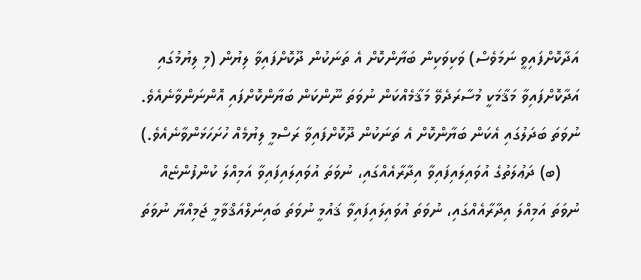އަދާކޮށްފައިވީ ނަމަވެސް) ވަކިވަކިން ބަޔާންކޮށް އެ ތަނަކުން ދޫކޮށްފައިވާ ލިޔުން (މި ލިޔުމުގައި އަދާކޮށްފައިވާ މަޤާމަކީ މުސާރަދެވޭ މަޤާމެއްކަން ނުވަތަ ނޫންކަން ބަޔާންކޮށްފައި އޮންނަންވާނެއެވެ. ނުވަތަ ބަދަލުގައި އެކަން ބަޔާންކޮށް އެ ތަނަކުން ދޫކޮށްފައިވާ ރަސްމީ ލިޔުމެއް ހުށަހަޅަންވާނެއެވެ.)
    (ބ) ދަޢުލަތުގެ އުވައިލައިފައިވާ އިދާރާއެއްގައި، ނުވަތަ އުވައިލައިފައިވާ އަމިއްލަ ކުންފުންޏެއް ނުވަތަ އަމިއްލަ އިދާރާއެއްގައި، ނުވަތަ އުވައިލައިފައިވާ ޤައުމީ ނުވަތަ ބައިނަލްއަޤްވާމީ ޖަމިއްޔާ ނުވަތަ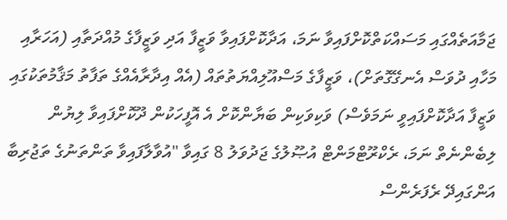ޖަމާއަތެއްގައި މަސައްކަތްކޮށްފައިވާ ނަމަ، އަދާކޮށްފައިވާ ވަޒީފާ އަދި ވަޒީފާގެ މުއްދަތާއި (އަހަރާއި މަހާއި ދުވަސް އެނގޭގޮތަށް)، ވަޒީފާގެ މަސްއޫލިއްޔަތުތައް (އެއް އިދާރާއެއްގެ ތަފާތު މަޤާމުތަކުގައި ވަޒީފާ އަދާކޮށްފައިވީ ނަމަވެސް) ވަކިވަކިން ބަޔާންކޮށް އެ އޮފީހަކުން ދޫކޮށްފައިވާ ލިޔުން ލިބެންނެތް ނަމަ، ރެކްރޫޓްމަންޓް އުޞޫލުގެ ޖަދުވަލު 8 ގައިވާ "އުވާލާފައިވާ ތަންތަނުގެ ތަޖުރިބާ އަންގައިދޭ ރެފަރެންސް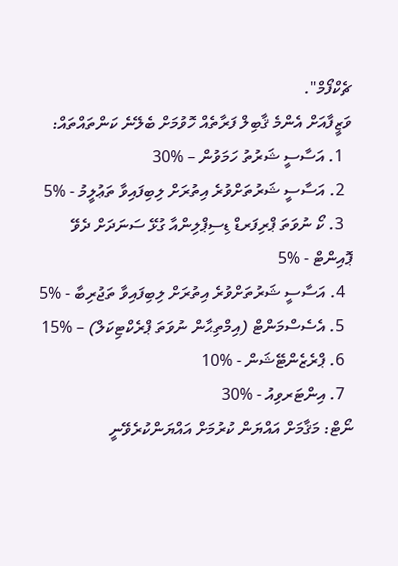ޗެކްފޯމް".
ވަޒީފާއަށް އެންމެ ޤާބިލް ފަރާތެއް ހޮވުމަށް ބެލޭނެ ކަންތައްތައް:
  1. އަސާސީ ޝަރުތު ހަމަވުން – %30
  2. އަސާސީ ޝަރުތަށްވުރެ އިތުރަށް ލިބިފައިވާ ތަޢުލީމު - %5
  3. ކޯ ނުވަތަ ޕްރިފަރޑް ޑިސިޕްލިންއާ ގުޅޭ ސަނަދަށް ދެވޭ ޕޮއިންޓް - %5
  4. އަސާސީ ޝަރުތަށްވުރެ އިތުރަށް ލިބިފައިވާ ތަޖުރިބާ - %5
  5. އެސެސްމަންޓް (އިމްތިޙާން ނުވަތަ ޕްރެކްޓިކަލް) – %15
  6. ޕްރެޒެންޓޭޝަން - %10
  7. އިންޓަރވިއު - %30
ނޯޓް: މަޤާމަށް އައްޔަން ކުރުމަށް އައްޔަންކުރެވޭނީ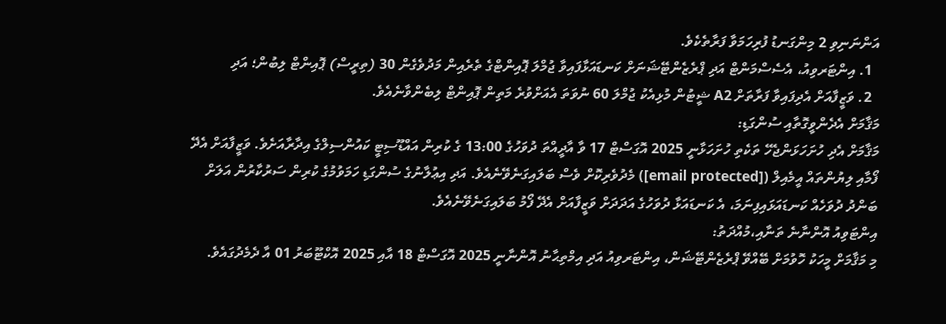އަންނަނިވި 2 މިންގަނޑު ފުރިހަމަވާ ފަރާތެކެވެ.
  1. އިންޓަރވިއު، އެސެސްމަންޓް އަދި ޕްރެޒެންޓޭޝަނަށް ކަނޑައަޅާފައިވާ ޖުމްލަ ޕޮއިންޓްގެ ތެރެއިން މަދުވެގެން 30 (ތިރީސް) ޕޮއިންޓް ލިބުން؛ އަދި
  2. ވަޒީފާއަށް އެދިފައިވާ ފަރާތަށް A2 ޝީޓުން މުޅިއެކު ޖުމްލަ 60 ނުވަތަ އެއަށްވުރެ މަތިން ޕޮއިންޓް ލިބެންވާނެއެވެ.
މަޤާމަށް އެދެންވީގޮތާއި ސުންގަޑި:
މަޤާމަށް އެދި ހުށަހަޅަންޖެހޭ ތަކެތި ހުށަހަޅާނީ 2025 އޮގަސްޓް 17 ވާ އާދީއްތަ ދުވަހުގެ 13:00 ގެ ކުރިން އައްޑޫސިޓީ ކައުންސިލްގެ އިދާރާއަށެވެ. ވަޒީފާއަށް އެދޭ ފޯމާއި ލިޔުންތައް އީމެއިލް ([email protected]) މެދުވެރިކޮށް ވެސް ބަލައިގަނެވޭނެއެވެ. އަދި އިޢުލާނުގެ ސުންގަޑި ހަމަވުމުގެ ކުރިން ސަރުކާރުން އަލަށް ބަންދު ދުވަހެއް ކަނޑައަޅައިފިނަމަ، އެ ކަނޑައަޅާ ދުވަހުގެ އަދަދަށް ވަޒީފާއަށް އެދޭ ފޯމު ބަލައިގަނެވޭނެއެވެ.
އިންޓަވިއު އޮންނާނެ ތަނާއި،މުއްދަތު:
މި މަޤާމަށް މީހަކު ހޮވުމަށް ބޭއްވޭ ޕްރެޒެންޓޭޝަން، އިންޓަރވިއު އަދި އިމްތިޙާނު އޮންނާނީ 2025 އޮގަސްޓް 18 އާއި 2025 އޮކްޓޫބަރު 01 އާ ދެމެދުގައެވެ.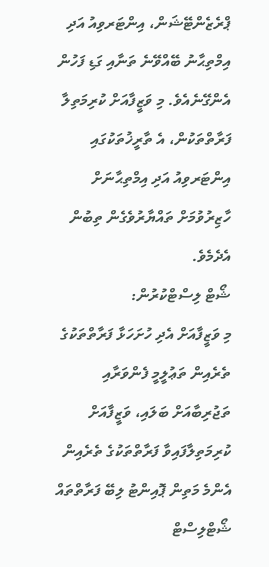ޕްރެޒެންޓޭޝަން، އިންޓަރވިއު އަދި އިމްތިޙާނު ބޭއްވޭނެ ތަނާއި ގަޑި ފަހުން އެންގޭނެއެވެ. މި ވަޒީފާއަށް ކުރިމަތިލާ ފަރާތްތަކުން، އެ ތާރީޚުތަކުގައި އިންޓަރވިއު އަދި އިމްތިޙާނަށް ހާޒިރުވުމަށް ތައްޔާރުވެގެން ތިބުން އެދެމެވެ.
ޝޯޓް ލިސްޓްކުރުން:
މި ވަޒީފާއަށް އެދި ހުށަހަޅާ ފަރާތްތަކުގެ ތެރެއިން ތަޢުލީމީ ފެންވަރާއި ތަޖުރިބާއަށް ބަލައި، ވަޒީފާއަށް ކުރިމަތިލާފައިވާ ފަރާތްތަކުގެ ތެރެއިން އެންމެ މަތިން ޕޮއިންޓު ލިބޭ ފަރާތްތައް ޝޯޓްލިސްޓް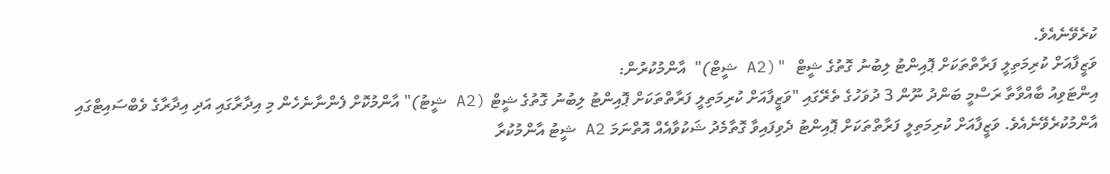ކުރެވޭނެއެވެ.
ވަޒީފާއަށް ކުރިމަތިލީ ފަރާތްތަކަށް ޕޮއިންޓު ލިބުނު ގޮތުގެ ޝީޓް  "(A2 ޝީޓް)"  އާންމުކުރުން:
އިންޓަވިއު ބާއްވާތާ ރަސްމީ ބަންދު ނޫން 3 ދުވަހުގެ ތެރޭގައި "ވަޒީފާއަށް ކުރިމަތިލީ ފަރާތްތަކަށް ޕޮއިންޓު ލިބުނު ގޮތުގެ ޝީޓް (A2 ޝީޓު)" އާންމުކޮށް ފެންނާނެހެން މި އިދާރާގައި އަދި އިދާރާގެ ވެބްސައިޓްގައި އާންމުކުރެވޭނެއެވެ. ވަޒީފާއަށް ކުރިމަތިލީ ފަރާތްތަކަށް ޕޮއިންޓު ދެވިފައިވާ ގޮތާމެދު ޝަކުވާއެއް އޮތްނަމަ A2 ޝީޓު އާންމުކުރާ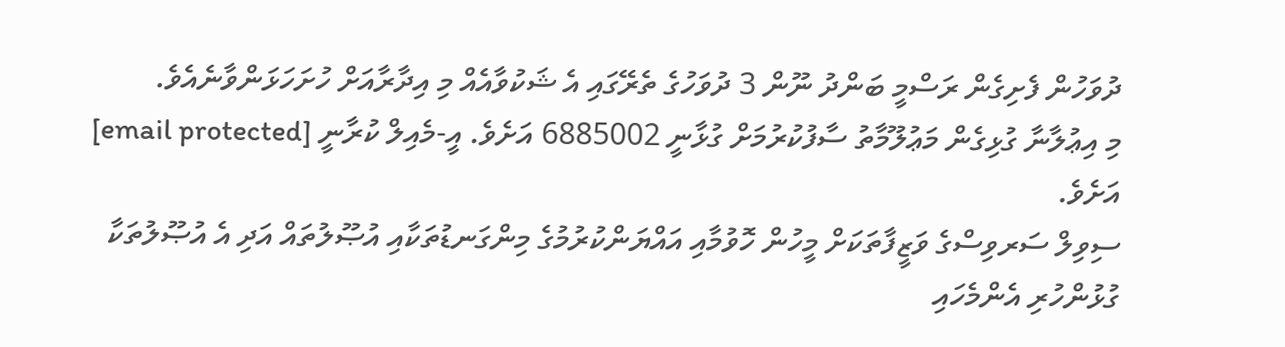ދުވަހުން ފެށިގެން ރަސްމީ ބަންދު ނޫން 3 ދުވަހުގެ ތެރޭގައި އެ ޝަކުވާއެއް މި އިދާރާއަށް ހުށަހަޅަންވާނެއެވެ.
މި އިޢުލާނާ ގުޅިގެން މަޢުލޫމާތު ސާފުކުރުމަށް ގުޅާނީ 6885002 އަށެވެ. އީ-މެއިލް ކުރާނީ [email protected] އަށެވެ.
ސިވިލް ސަރވިސްގެ ވަޒީފާތަކަށް މީހުން ހޮވުމާއި އައްޔަންކުރުމުގެ މިންގަނޑުތަކާއި އުޞޫލުތައް އަދި އެ އުޞޫލުތަކާ ގުޅުންހުރި އެންމެހައި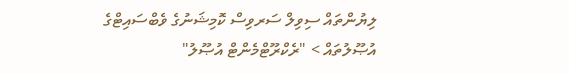ލިޔުންތައް ސިވިލް ސަރވިސް ކޮމިޝަނުގެ ވެބްސައިޓްގެ އުޞޫލުތައް > "ރެކްރޫޓްމެންޓް އުޞޫލު"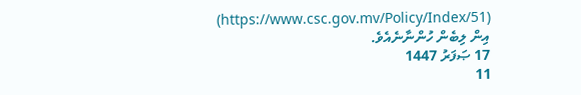(https://www.csc.gov.mv/Policy/Index/51) އިން ލިބެން ހުންނާނެއެވެ.
17 ޞަފަރު 1447
11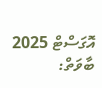އޮގަސްޓް 2025
ބާވަތް: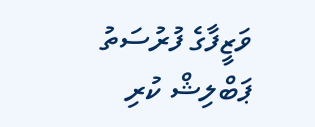ވަޒީފާގެ ފުރުސަތު
ޕަބްލިޝް ކުރި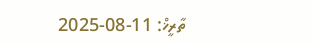ތާރީޚް: 11-08-2025